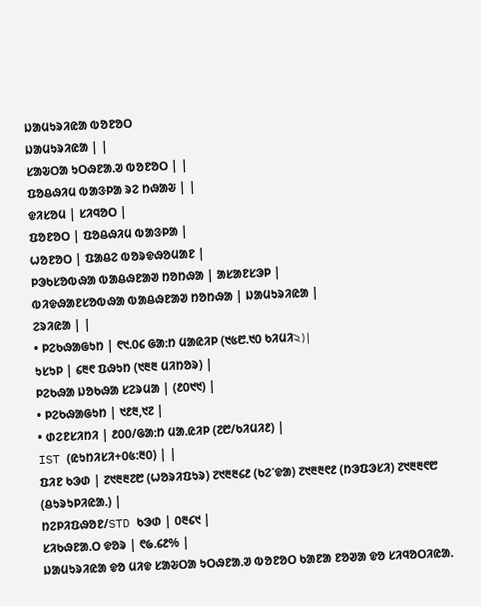ᱡᱟᱢᱩᱨᱤᱭᱟ ᱵᱚᱱᱚᱛ
ᱡᱟᱢᱩᱨᱤᱭᱟ | |
ᱥᱟᱶᱛᱟ ᱩᱛᱷᱱᱟᱹᱣ ᱵᱚᱱᱚᱛ | |
ᱯᱚᱪᱷᱤᱢ ᱵᱟᱝᱞᱟ ᱨᱮ ᱴᱷᱟᱶ | |
ᱫᱤᱥᱚᱢ | ᱥᱤᱧᱚᱛ |
ᱯᱚᱱᱚᱛ | ᱯᱚᱪᱷᱤᱢ ᱵᱟᱝᱞᱟ |
ᱦᱚᱱᱚᱛ | ᱯᱟᱪᱮ ᱵᱚᱨᱫᱷᱚᱢᱟᱱ |
ᱞᱳᱠᱥᱚᱵᱷᱟ ᱵᱟᱪᱷᱱᱟᱣ ᱴᱚᱴᱷᱟ | ᱟᱥᱟᱱᱥᱳᱞ |
ᱵᱤᱫᱷᱟᱱᱥᱚᱵᱷᱟ ᱵᱟᱪᱷᱱᱟᱣ ᱴᱚᱴᱷᱟ | ᱡᱟᱢᱩᱨᱤᱭᱟ |
ᱮᱨᱤᱭᱟ | |
• ᱞᱮᱠᱷᱟᱜᱩᱴ | ᱖᱑.᱐᱔ ᱜᱟᱺᱴ ᱢᱟᱭᱤᱞ (᱑᱕᱘.᱑᱐ ᱠᱤᱢᱤ২) |
ᱩᱥᱩᱞ | ᱔᱓᱖ ᱯᱷᱩᱴ (᱑᱓᱓ ᱢᱤᱴᱚᱨ) |
ᱞᱮᱠᱷᱟ ᱡᱚᱠᱷᱟ ᱥᱮᱨᱢᱟ | (᱒᱐᱑᱑) |
• ᱞᱮᱠᱷᱟᱜᱩᱴ | ᱑᱒᱓,᱑᱗ |
• ᱰᱮᱱᱥᱤᱴᱤ | ᱒᱐᱐/ᱜᱟᱺᱴ ᱢᱟᱹᱭᱤᱞ (᱗᱘/ᱠᱤᱢᱤ᱒) |
IST (ᱭᱩᱴᱤᱥᱤ+᱐᱕:᱓᱐) | |
ᱯᱤᱱ ᱠᱳᱰ | ᱗᱑᱓᱓᱗᱘ (ᱦᱚᱨᱤᱯᱩᱨ) ᱗᱑᱓᱓᱔᱒ (ᱠᱮᱸᱫᱟ) ᱗᱑᱓᱓᱖᱒ (ᱴᱳᱯᱳᱥᱤ) ᱗᱑᱓᱓᱖᱘ (ᱪᱩᱨᱩᱞᱤᱭᱟᱹ) |
ᱴᱮᱞᱤᱯᱷᱚᱱ/STD ᱠᱳᱰ | ᱐᱓᱔᱑ |
ᱥᱤᱠᱷᱱᱟᱹᱛ ᱫᱚᱨ | ᱖᱙.᱔᱒% |
ᱡᱟᱢᱩᱨᱤᱭᱟ ᱫᱚ ᱢᱤᱫ ᱥᱟᱶᱛᱟ ᱩᱛᱷᱱᱟᱹᱣ ᱵᱚᱱᱚᱛ ᱠᱟᱱᱟ ᱱᱚᱣᱟ ᱫᱚ ᱥᱤᱧᱚᱛᱤᱭᱟᱹ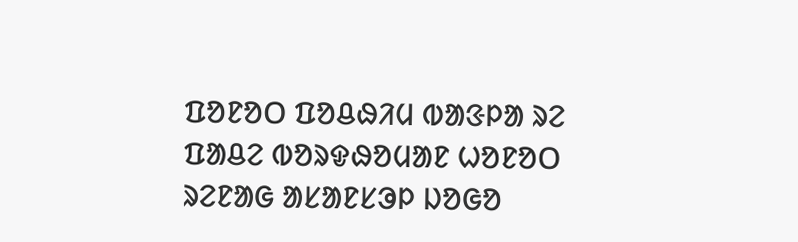ᱯᱚᱱᱚᱛ ᱯᱚᱪᱷᱤᱢ ᱵᱟᱝᱞᱟ ᱨᱮ ᱯᱟᱪᱮ ᱵᱚᱨᱫᱷᱚᱢᱟᱱ ᱦᱚᱱᱚᱛ ᱨᱮᱱᱟᱜ ᱟᱥᱟᱱᱥᱳᱞ ᱡᱚᱜᱚ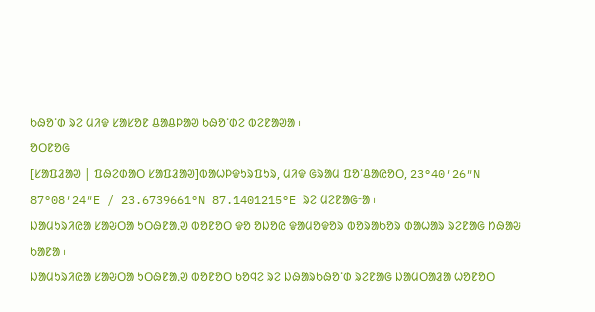ᱠᱷᱚᱸᱰ ᱨᱮ ᱢᱤᱫ ᱥᱟᱥᱚᱱ ᱪᱟᱪᱞᱟᱣ ᱠᱷᱚᱸᱰᱮ ᱵᱮᱱᱟᱣᱟ ᱾
ᱚᱛᱱᱚᱜ
[ᱥᱟᱯᱲᱟᱣ | ᱯᱷᱮᱰᱟᱛ ᱥᱟᱯᱲᱟᱣ]ᱵᱟᱦᱞᱫᱩᱨᱯᱩᱨ, ᱢᱤᱫ ᱜᱨᱟᱢ ᱯᱚᱸᱪᱟᱭᱚᱛ, 23°40′26″N 87°08′24″E / 23.6739661°N 87.1401215°E ᱨᱮ ᱢᱮᱱᱟᱜᱼᱟ ᱾
ᱡᱟᱢᱩᱨᱤᱭᱟ ᱥᱟᱶᱛᱟ ᱩᱛᱷᱱᱟᱹᱣ ᱵᱚᱱᱚᱛ ᱫᱚ ᱚᱡᱚᱭ ᱫᱟᱢᱚᱫᱚᱨ ᱵᱚᱨᱟᱠᱚᱨ ᱰᱟᱦᱟᱨ ᱨᱮᱱᱟᱜ ᱴᱷᱟᱶ ᱠᱟᱱᱟ ᱾
ᱡᱟᱢᱩᱨᱤᱭᱟ ᱥᱟᱶᱛᱟ ᱩᱛᱷᱱᱟᱹᱣ ᱵᱚᱱᱚᱛ ᱠᱚᱧᱮ ᱨᱮ ᱡᱷᱟᱨᱠᱷᱚᱸᱰ ᱨᱮᱱᱟᱜ ᱡᱟᱢᱛᱟᱲᱟ ᱦᱚᱱᱚᱛ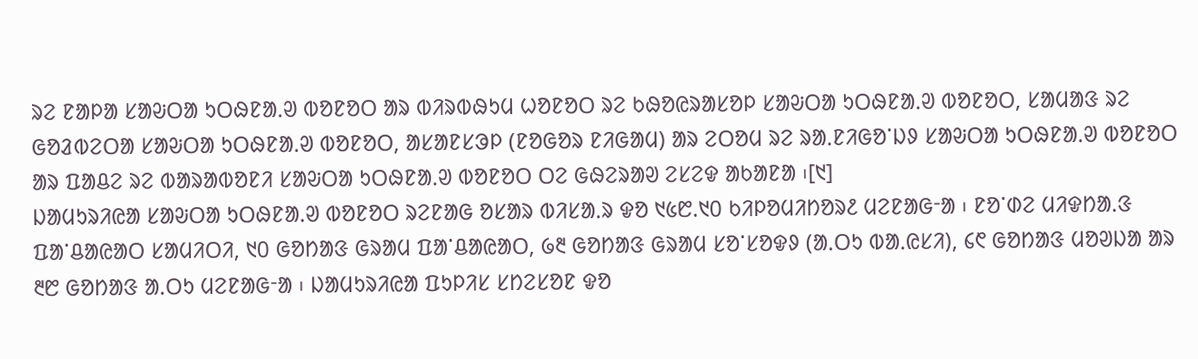ᱨᱮ ᱱᱟᱞᱟ ᱥᱟᱶᱛᱟ ᱩᱛᱷᱱᱟᱹᱣ ᱵᱚᱱᱚᱛ ᱟᱨ ᱵᱤᱨᱵᱷᱩᱢ ᱦᱚᱱᱚᱛ ᱨᱮ ᱠᱷᱚᱭᱨᱟᱥᱚᱞ ᱥᱟᱶᱛᱟ ᱩᱛᱷᱱᱟᱹᱣ ᱵᱚᱱᱚᱛ, ᱥᱟᱢᱟᱝ ᱨᱮ ᱜᱚᱲᱵᱮᱛᱟ ᱥᱟᱶᱛᱟ ᱩᱛᱷᱱᱟᱹᱣ ᱵᱚᱱᱚᱛ, ᱟᱥᱟᱱᱥᱳᱞ (ᱱᱚᱜᱚᱨ ᱱᱤᱜᱟᱢ) ᱟᱨ ᱮᱛᱚᱢ ᱨᱮ ᱨᱟᱹᱱᱤᱜᱚᱸᱡᱽ ᱥᱟᱶᱛᱟ ᱩᱛᱷᱱᱟᱹᱣ ᱵᱚᱱᱚᱛ ᱟᱨ ᱯᱟᱪᱮ ᱨᱮ ᱵᱟᱨᱟᱵᱚᱱᱤ ᱥᱟᱶᱛᱟ ᱩᱛᱷᱱᱟᱹᱣ ᱵᱚᱱᱚᱛ ᱛᱮ ᱜᱷᱮᱨᱟᱣ ᱮᱥᱮᱫ ᱟᱠᱟᱱᱟ ᱾[᱑]
ᱡᱟᱢᱩᱨᱤᱭᱟ ᱥᱟᱶᱛᱟ ᱩᱛᱷᱱᱟᱹᱣ ᱵᱚᱱᱚᱛ ᱨᱮᱱᱟᱜ ᱚᱥᱟᱨ ᱵᱤᱥᱟᱹᱨ ᱫᱚ ᱑᱕᱘.᱑᱐ ᱠᱤᱞᱚᱢᱤᱴᱚᱨ᱒ ᱢᱮᱱᱟᱜᱼᱟ ᱾ ᱱᱚᱸᱰᱮ ᱢᱤᱫᱴᱟᱹᱝ ᱯᱟᱸᱪᱟᱭᱟᱛ ᱥᱟᱢᱤᱛᱤ, ᱑᱐ ᱜᱚᱴᱟᱝ ᱜᱨᱟᱢ ᱯᱟᱸᱪᱟᱭᱟᱛ, ᱙᱓ ᱜᱚᱴᱟᱝ ᱜᱨᱟᱢ ᱥᱚᱸᱥᱚᱫᱽ (ᱟᱹᱛᱩ ᱵᱟᱹᱭᱥᱤ), ᱔᱖ ᱜᱚᱴᱟᱝ ᱢᱚᱣᱡᱟ ᱟᱨ ᱓᱘ ᱜᱚᱴᱟᱝ ᱟᱹᱛᱩ ᱢᱮᱱᱟᱜᱼᱟ ᱾ ᱡᱟᱢᱩᱨᱤᱭᱟ ᱯᱩᱞᱤᱥ ᱥᱴᱮᱥᱚᱱ ᱫᱚ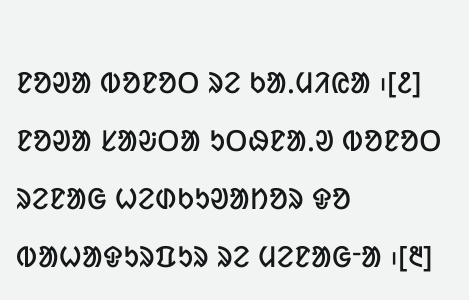ᱱᱚᱣᱟ ᱵᱚᱱᱚᱛ ᱨᱮ ᱠᱟᱹᱢᱤᱭᱟ ᱾[᱒] ᱱᱚᱣᱟ ᱥᱟᱶᱛᱟ ᱩᱛᱷᱱᱟᱹᱣ ᱵᱚᱱᱚᱛ ᱨᱮᱱᱟᱜ ᱦᱮᱰᱠᱩᱣᱟᱴᱚᱨ ᱫᱚ ᱵᱟᱦᱟᱫᱩᱨᱯᱩᱨ ᱨᱮ ᱢᱮᱱᱟᱜᱼᱟ ᱾[᱓]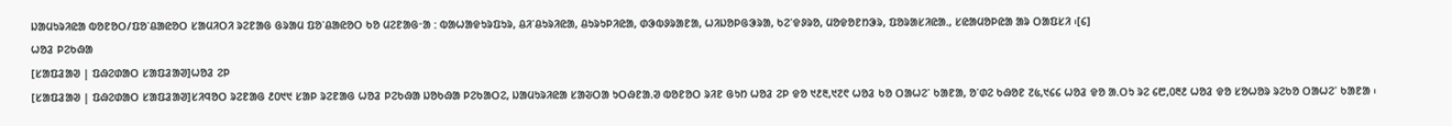ᱡᱟᱢᱩᱨᱤᱭᱟ ᱵᱚᱱᱚᱛ/ᱯᱚᱸᱪᱟᱭᱚᱛ ᱥᱟᱢᱤᱛᱤ ᱨᱮᱱᱟᱜ ᱜᱨᱟᱢ ᱯᱚᱸᱪᱟᱭᱚᱛ ᱠᱚ ᱢᱮᱱᱟᱜᱼᱟ : ᱵᱟᱦᱟᱫᱩᱨᱯᱩᱨ, ᱪᱤᱸᱪᱩᱨᱤᱭᱟ, ᱪᱩᱨᱩᱞᱤᱭᱟ, ᱰᱳᱵᱽᱨᱟᱱᱟ, ᱦᱤᱡᱚᱞᱜᱳᱨᱟ, ᱠᱮᱸᱫᱽᱨᱚ, ᱢᱚᱫᱚᱱᱴᱳᱨ, ᱯᱚᱨᱟᱥᱤᱭᱟᱹ, ᱥᱭᱟᱢᱚᱞᱭᱟ ᱟᱨ ᱛᱟᱯᱥᱤ ᱾[᱔]
ᱦᱚᱲ ᱞᱮᱠᱷᱟ
[ᱥᱟᱯᱲᱟᱣ | ᱯᱷᱮᱰᱟᱛ ᱥᱟᱯᱲᱟᱣ]ᱦᱚᱲ ᱮᱞ
[ᱥᱟᱯᱲᱟᱣ | ᱯᱷᱮᱰᱟᱛ ᱥᱟᱯᱲᱟᱣ]ᱥᱤᱧᱚᱛ ᱨᱮᱱᱟᱜ ᱒᱐᱑᱑ ᱥᱟᱞ ᱨᱮᱱᱟᱜ ᱦᱚᱲ ᱞᱮᱠᱷᱟ ᱡᱚᱠᱷᱟ ᱞᱮᱠᱟᱛᱮ, ᱡᱟᱢᱩᱨᱤᱭᱟ ᱥᱟᱶᱛᱟ ᱩᱛᱷᱱᱟᱹᱣ ᱵᱚᱱᱚᱛ ᱨᱤᱱ ᱜᱩᱴ ᱦᱚᱲ ᱮᱞ ᱫᱚ ᱑᱒᱓,᱑᱗᱖ ᱦᱚᱲ ᱠᱚ ᱛᱟᱦᱮᱸ ᱠᱟᱱᱟ, ᱚᱸᱰᱮ ᱠᱷᱚᱱ ᱗᱕,᱑᱔᱔ ᱦᱚᱲ ᱫᱚ ᱟᱹᱛᱩ ᱨᱮ ᱔᱘,᱐᱓᱒ ᱦᱚᱲ ᱫᱚ ᱥᱚᱦᱚᱨ ᱨᱮᱠᱚ ᱛᱟᱦᱮᱸ ᱠᱟᱱᱟ ᱾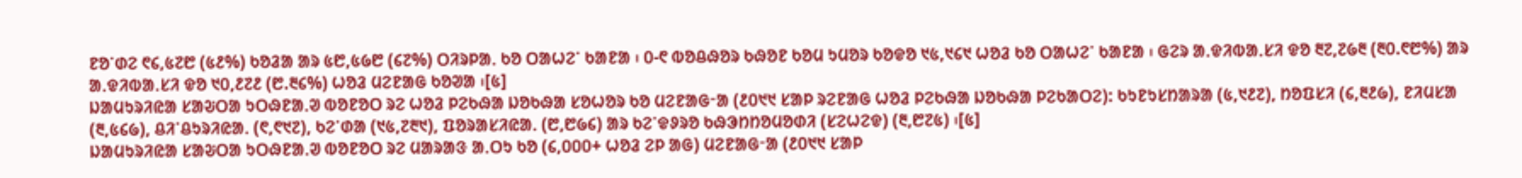ᱱᱚᱸᱰᱮ ᱖᱔,᱕᱗᱘ (᱕᱒%) ᱠᱚᱲᱟ ᱟᱨ ᱕᱘,᱕᱙᱘ (᱔᱗%) ᱛᱤᱨᱞᱟᱹ ᱠᱚ ᱛᱟᱦᱮᱸ ᱠᱟᱱᱟ ᱾ ᱐-᱖ ᱵᱚᱪᱷᱚᱨ ᱠᱷᱚᱱ ᱠᱚᱢ ᱩᱢᱚᱨ ᱠᱚᱫᱚ ᱑᱕,᱑᱔᱑ ᱦᱚᱲ ᱠᱚ ᱛᱟᱦᱮᱸ ᱠᱟᱱᱟ ᱾ ᱜᱮᱨ ᱟᱹᱫᱤᱵᱟᱹᱥᱤ ᱫᱚ ᱓᱗,᱗᱙᱓ (᱓᱐.᱖᱘%) ᱟᱨ ᱟᱹᱫᱤᱵᱟᱹᱥᱤ ᱫᱚ ᱑᱐,᱒᱗᱒ (᱘.᱓᱔%) ᱦᱚᱲ ᱢᱮᱱᱟᱜ ᱠᱚᱣᱟ ᱾[᱕]
ᱡᱟᱢᱩᱨᱤᱭᱟ ᱥᱟᱶᱛᱟ ᱩᱛᱷᱱᱟᱹᱣ ᱵᱚᱱᱚᱛ ᱨᱮ ᱦᱚᱲ ᱞᱮᱠᱷᱟ ᱡᱚᱠᱷᱟ ᱥᱚᱦᱚᱨ ᱠᱚ ᱢᱮᱱᱟᱜᱼᱟ (᱒᱐᱑᱑ ᱥᱟᱞ ᱨᱮᱱᱟᱜ ᱦᱚᱲ ᱞᱮᱠᱷᱟ ᱡᱚᱠᱷᱟ ᱞᱮᱠᱟᱛᱮ): ᱠᱩᱱᱩᱥᱴᱟᱨᱟ (᱕,᱑᱒᱗), ᱴᱚᱯᱥᱤ (᱔,᱓᱒᱙), ᱱᱤᱢᱥᱟ (᱓,᱕᱔᱙), ᱪᱤᱸᱪᱩᱨᱤᱭᱟᱹ (᱖,᱖᱑᱗), ᱠᱮᱸᱰᱟ (᱑᱕,᱗᱓᱑), ᱯᱚᱨᱟᱥᱤᱭᱟᱹ (᱘,᱘᱙᱔) ᱟᱨ ᱠᱮᱸᱫᱽᱨᱚ ᱠᱷᱳᱴᱴᱚᱢᱚᱰᱤ (ᱥᱮᱦᱮᱫ) (᱓,᱘᱗᱕) ᱾[᱕]
ᱡᱟᱢᱩᱨᱤᱭᱟ ᱥᱟᱶᱛᱟ ᱩᱛᱷᱱᱟᱹᱣ ᱵᱚᱱᱚᱛ ᱨᱮ ᱢᱟᱨᱟᱝ ᱟᱹᱛᱩ ᱠᱚ (᱔,᱐᱐᱐+ ᱦᱚᱲ ᱮᱞ ᱟᱜ) ᱢᱮᱱᱟᱜᱼᱟ (᱒᱐᱑᱑ ᱥᱟᱞ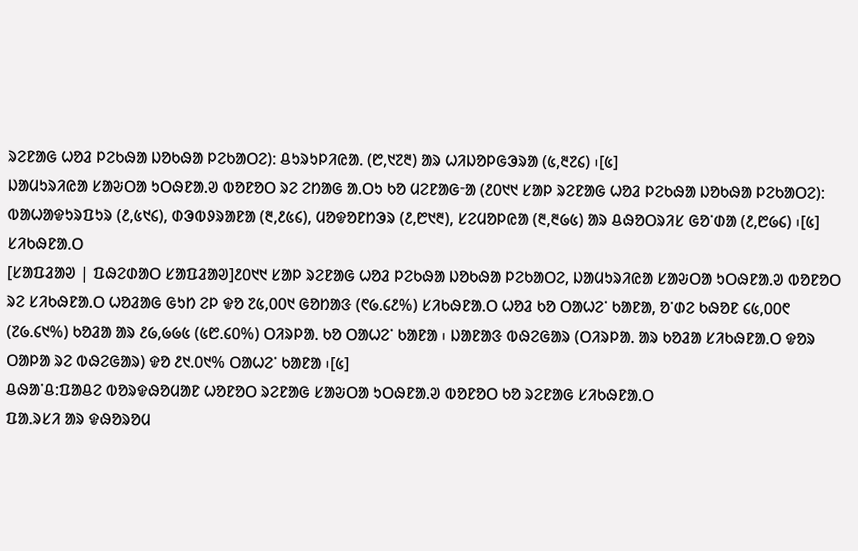ᱨᱮᱱᱟᱜ ᱦᱚᱲ ᱞᱮᱠᱷᱟ ᱡᱚᱠᱷᱟ ᱞᱮᱠᱟᱛᱮ): ᱪᱩᱨᱩᱞᱤᱭᱟᱹ (᱘,᱑᱗᱓) ᱟᱨ ᱦᱤᱡᱚᱞᱜᱳᱨᱟ (᱕,᱓᱗᱔) ᱾[᱕]
ᱡᱟᱢᱩᱨᱤᱭᱟ ᱥᱟᱶᱛᱟ ᱩᱛᱷᱱᱟᱹᱣ ᱵᱚᱱᱚᱛ ᱨᱮ ᱮᱴᱟᱜ ᱟᱹᱛᱩ ᱠᱚ ᱢᱮᱱᱟᱜᱼᱟ (᱒᱐᱑᱑ ᱥᱟᱞ ᱨᱮᱱᱟᱜ ᱦᱚᱲ ᱞᱮᱠᱷᱟ ᱡᱚᱠᱷᱟ ᱞᱮᱠᱟᱛᱮ): ᱵᱟᱦᱟᱫᱩᱨᱯᱩᱨ (᱒,᱕᱑᱔), ᱰᱳᱵᱽᱨᱟᱱᱟ (᱓,᱒᱕᱔), ᱢᱚᱫᱚᱱᱴᱳᱨ (᱒,᱘᱑᱓), ᱥᱮᱢᱚᱞᱭᱟ (᱓,᱓᱙᱕) ᱟᱨ ᱪᱷᱚᱛᱨᱤᱥ ᱜᱚᱸᱰᱟ (᱒,᱘᱙᱔) ᱾[᱕]
ᱥᱤᱠᱷᱱᱟᱹᱛ
[ᱥᱟᱯᱲᱟᱣ | ᱯᱷᱮᱰᱟᱛ ᱥᱟᱯᱲᱟᱣ]᱒᱐᱑᱑ ᱥᱟᱞ ᱨᱮᱱᱟᱜ ᱦᱚᱲ ᱞᱮᱠᱷᱟ ᱡᱚᱠᱷᱟ ᱞᱮᱠᱟᱛᱮ, ᱡᱟᱢᱩᱨᱤᱭᱟ ᱥᱟᱶᱛᱟ ᱩᱛᱷᱱᱟᱹᱣ ᱵᱚᱱᱚᱛ ᱨᱮ ᱥᱤᱠᱷᱱᱟᱹᱛ ᱦᱚᱲᱟᱜ ᱜᱩᱴ ᱮᱞ ᱫᱚ ᱗᱕,᱐᱐᱑ ᱜᱚᱴᱟᱝ (᱖᱙.᱔᱒%) ᱥᱤᱠᱷᱱᱟᱹᱛ ᱦᱚᱲ ᱠᱚ ᱛᱟᱦᱮᱸ ᱠᱟᱱᱟ, ᱚᱸᱰᱮ ᱠᱷᱚᱱ ᱔᱕,᱐᱐᱖ (᱗᱙.᱔᱑%) ᱠᱚᱲᱟ ᱟᱨ ᱒᱙,᱙᱙᱕ (᱕᱘.᱔᱐%) ᱛᱤᱨᱞᱟᱹ ᱠᱚ ᱛᱟᱦᱮᱸ ᱠᱟᱱᱟ ᱾ ᱡᱟᱱᱟᱝ ᱵᱷᱮᱜᱟᱨ (ᱛᱤᱨᱞᱟᱹ ᱟᱨ ᱠᱚᱲᱟ ᱥᱤᱠᱷᱱᱟᱹᱛ ᱫᱚᱨ ᱛᱟᱞᱟ ᱨᱮ ᱵᱷᱮᱜᱟᱨ) ᱫᱚ ᱒᱑.᱐᱑% ᱛᱟᱦᱮᱸ ᱠᱟᱱᱟ ᱾[᱕]
ᱪᱷᱟᱸᱪ:ᱯᱟᱪᱮ ᱵᱚᱨᱫᱷᱚᱢᱟᱱ ᱦᱚᱱᱚᱛ ᱨᱮᱱᱟᱜ ᱥᱟᱶᱛᱟ ᱩᱛᱷᱱᱟᱹᱣ ᱵᱚᱱᱚᱛ ᱠᱚ ᱨᱮᱱᱟᱜ ᱥᱤᱠᱷᱱᱟᱹᱛ
ᱯᱟᱹᱨᱥᱤ ᱟᱨ ᱫᱷᱚᱨᱚᱢ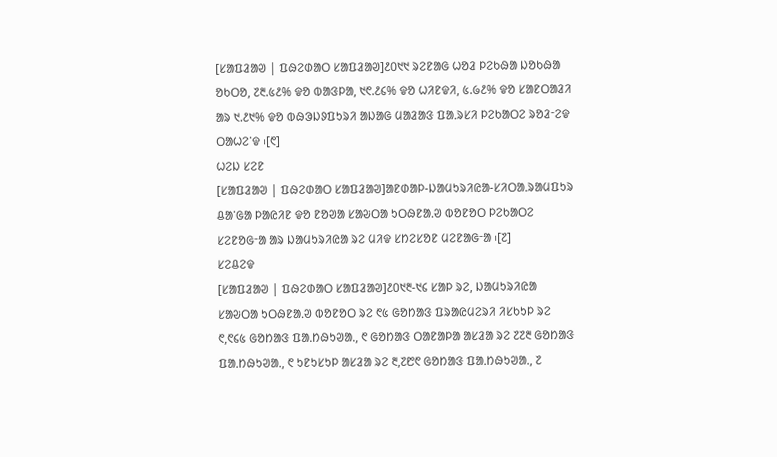[ᱥᱟᱯᱲᱟᱣ | ᱯᱷᱮᱰᱟᱛ ᱥᱟᱯᱲᱟᱣ]᱒᱐᱑᱑ ᱨᱮᱱᱟᱜ ᱦᱚᱲ ᱞᱮᱠᱷᱟ ᱡᱚᱠᱷᱟ ᱚᱠᱛᱚ, ᱗᱓.᱕᱒% ᱫᱚ ᱵᱟᱝᱞᱟ, ᱑᱖.᱒᱔% ᱫᱚ ᱦᱤᱱᱫᱤ, ᱕.᱙᱒% ᱫᱚ ᱥᱟᱱᱛᱟᱲᱤ ᱟᱨ ᱑.᱒᱑% ᱫᱚ ᱵᱷᱳᱡᱽᱯᱩᱨᱤ ᱟᱡᱟᱜ ᱢᱟᱲᱟᱝ ᱯᱟᱹᱨᱥᱤ ᱞᱮᱠᱟᱛᱮ ᱨᱚᱲᱼᱮᱫ ᱛᱟᱦᱮᱸᱫ ᱾[᱖]
ᱦᱮᱡ ᱥᱮᱱ
[ᱥᱟᱯᱲᱟᱣ | ᱯᱷᱮᱰᱟᱛ ᱥᱟᱯᱲᱟᱣ]ᱟᱱᱰᱟᱞ-ᱡᱟᱢᱩᱨᱤᱭᱟ-ᱥᱤᱛᱟᱹᱨᱟᱢᱯᱩᱨ ᱪᱟᱸᱜᱟ ᱞᱟᱭᱤᱱ ᱫᱚ ᱱᱚᱣᱟ ᱥᱟᱶᱛᱟ ᱩᱛᱷᱱᱟᱹᱣ ᱵᱚᱱᱚᱛ ᱞᱮᱠᱟᱛᱮ ᱥᱮᱱᱚᱜᱼᱟ ᱟᱨ ᱡᱟᱢᱩᱨᱤᱭᱟ ᱨᱮ ᱢᱤᱫ ᱥᱴᱮᱥᱚᱱ ᱢᱮᱱᱟᱜᱼᱟ ᱾[᱗]
ᱥᱮᱪᱮᱫ
[ᱥᱟᱯᱲᱟᱣ | ᱯᱷᱮᱰᱟᱛ ᱥᱟᱯᱲᱟᱣ]᱒᱐᱑᱓-᱑᱔ ᱥᱟᱞ ᱨᱮ, ᱡᱟᱢᱩᱨᱤᱭᱟ ᱥᱟᱶᱛᱟ ᱩᱛᱷᱱᱟᱹᱣ ᱵᱚᱱᱚᱛ ᱨᱮ ᱖᱕ ᱜᱚᱴᱟᱝ ᱯᱨᱟᱭᱢᱮᱨᱤ ᱤᱥᱠᱩᱞ ᱨᱮ ᱖,᱖᱔᱕ ᱜᱚᱴᱟᱝ ᱯᱟᱹᱴᱷᱩᱣᱟᱹ, ᱖ ᱜᱚᱴᱟᱝ ᱛᱟᱱᱟᱞᱟ ᱟᱥᱲᱟ ᱨᱮ ᱗᱗᱓ ᱜᱚᱴᱟᱝ ᱯᱟᱹᱴᱷᱩᱣᱟᱹ, ᱖ ᱩᱱᱩᱥᱩᱞ ᱟᱥᱲᱟ ᱨᱮ ᱓,᱗᱘᱖ ᱜᱚᱴᱟᱝ ᱯᱟᱹᱴᱷᱩᱣᱟᱹ, ᱗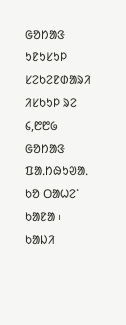ᱜᱚᱴᱟᱝ ᱩᱱᱩᱥᱩᱞ ᱥᱮᱠᱮᱱᱰᱟᱨᱤ ᱤᱥᱠᱩᱞ ᱨᱮ ᱔,᱘᱘᱙ ᱜᱚᱴᱟᱝ ᱯᱟᱹᱴᱷᱩᱣᱟᱹ ᱠᱚ ᱛᱟᱦᱮᱸ ᱠᱟᱱᱟ ᱾
ᱠᱟᱡᱤ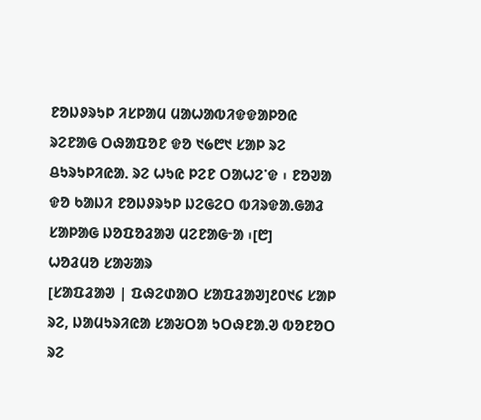ᱱᱚᱡᱽᱨᱩᱞ ᱤᱥᱞᱟᱢ ᱢᱟᱦᱟᱵᱤᱫᱫᱟᱞᱚᱭ ᱨᱮᱱᱟᱜ ᱛᱷᱟᱯᱚᱱ ᱫᱚ ᱑᱙᱘᱑ ᱥᱟᱞ ᱨᱮ ᱪᱩᱨᱩᱞᱤᱭᱟᱹ ᱨᱮ ᱦᱩᱭ ᱞᱮᱱ ᱛᱟᱦᱮᱸᱫ ᱾ ᱱᱚᱣᱟ ᱫᱚ ᱠᱟᱡᱤ ᱱᱚᱡᱽᱨᱩᱞ ᱡᱮᱜᱮᱛ ᱵᱤᱨᱫᱟᱹᱜᱟᱲ ᱥᱟᱞᱟᱜ ᱡᱚᱯᱚᱲᱟᱣ ᱢᱮᱱᱟᱜᱼᱟ ᱾[᱘]
ᱦᱚᱲᱢᱚ ᱥᱟᱶᱟᱨ
[ᱥᱟᱯᱲᱟᱣ | ᱯᱷᱮᱰᱟᱛ ᱥᱟᱯᱲᱟᱣ]᱒᱐᱑᱔ ᱥᱟᱞ ᱨᱮ, ᱡᱟᱢᱩᱨᱤᱭᱟ ᱥᱟᱶᱛᱟ ᱩᱛᱷᱱᱟᱹᱣ ᱵᱚᱱᱚᱛ ᱨᱮ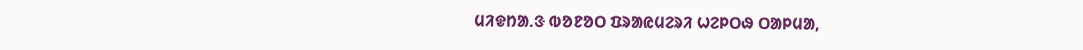ᱢᱤᱫᱴᱟᱹᱝ ᱵᱚᱱᱚᱛ ᱯᱨᱟᱭᱢᱮᱨᱤ ᱦᱮᱞᱛᱷ ᱛᱟᱞᱢᱟ,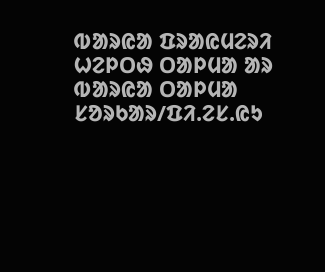ᱵᱟᱨᱭᱟ ᱯᱨᱟᱭᱢᱮᱨᱤ ᱦᱮᱞᱛᱷ ᱛᱟᱞᱢᱟ ᱟᱨ ᱵᱟᱨᱭᱟ ᱛᱟᱞᱢᱟ ᱥᱚᱨᱠᱟᱨ/ᱯᱤ.ᱮᱥ.ᱭᱩ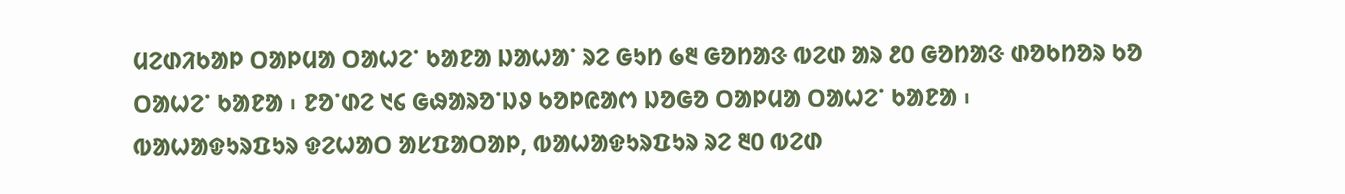ᱢᱮᱰᱤᱠᱟᱞ ᱛᱟᱞᱢᱟ ᱛᱟᱦᱮᱸ ᱠᱟᱱᱟ ᱡᱟᱦᱟᱸ ᱨᱮ ᱜᱩᱴ ᱙᱓ ᱜᱚᱴᱟᱝ ᱵᱮᱰ ᱟᱨ ᱒᱐ ᱜᱚᱴᱟᱝ ᱰᱚᱠᱴᱚᱨ ᱠᱚ ᱛᱟᱦᱮᱸ ᱠᱟᱱᱟ ᱾ ᱱᱚᱸᱰᱮ ᱑᱔ ᱜᱷᱟᱨᱚᱸᱡᱽ ᱠᱚᱞᱭᱟᱬ ᱡᱚᱜᱚ ᱛᱟᱞᱢᱟ ᱛᱟᱦᱮᱸ ᱠᱟᱱᱟ ᱾
ᱵᱟᱦᱟᱫᱩᱨᱯᱩᱨ ᱫᱮᱦᱟᱛ ᱟᱥᱯᱟᱛᱟᱞ, ᱵᱟᱦᱟᱫᱩᱨᱯᱩᱨ ᱨᱮ ᱓᱐ ᱵᱮᱰ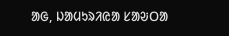ᱟᱜ, ᱡᱟᱢᱩᱨᱤᱭᱟ ᱥᱟᱶᱛᱟ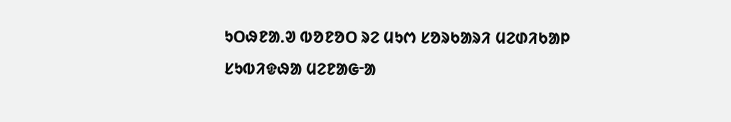ᱩᱛᱷᱱᱟᱹᱣ ᱵᱚᱱᱚᱛ ᱨᱮ ᱢᱩᱬ ᱥᱚᱨᱠᱟᱨᱤ ᱢᱮᱰᱤᱠᱟᱞ ᱥᱩᱵᱤᱫᱷᱟ ᱢᱮᱱᱟᱜᱼᱟ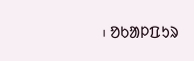᱾ ᱚᱠᱟᱞᱯᱩᱨ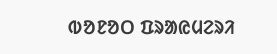ᱵᱚᱱᱚᱛ ᱯᱨᱟᱭᱢᱮᱨᱤ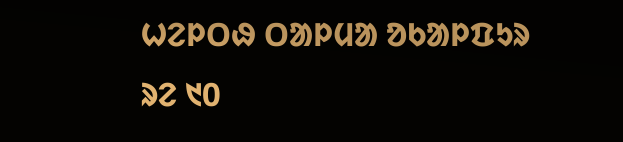ᱦᱮᱞᱛᱷ ᱛᱟᱞᱢᱟ ᱚᱠᱟᱞᱯᱩᱨ ᱨᱮ ᱑᱐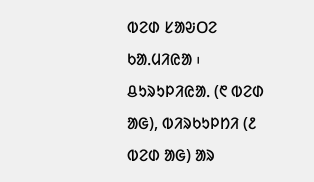ᱵᱮᱰ ᱥᱟᱶᱛᱮ ᱠᱟᱹᱢᱤᱭᱟ ᱾ ᱪᱩᱨᱩᱞᱤᱭᱟᱹ (᱖ ᱵᱮᱰ ᱟᱜ), ᱵᱤᱨᱠᱩᱞᱴᱤ (᱒ ᱵᱮᱰ ᱟᱜ) ᱟᱨ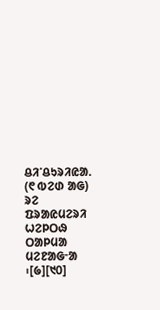ᱪᱤᱸᱪᱩᱨᱤᱭᱟᱹ (᱖ ᱵᱮᱰ ᱟᱜ) ᱨᱮ ᱯᱨᱟᱭᱢᱮᱨᱤ ᱦᱮᱞᱛᱷ ᱛᱟᱞᱢᱟ ᱢᱮᱱᱟᱜᱼᱟ ᱾[᱙][᱑᱐]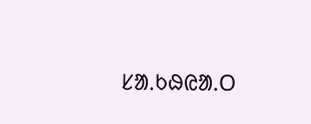ᱥᱟᱹᱠᱷᱭᱟᱹᱛ